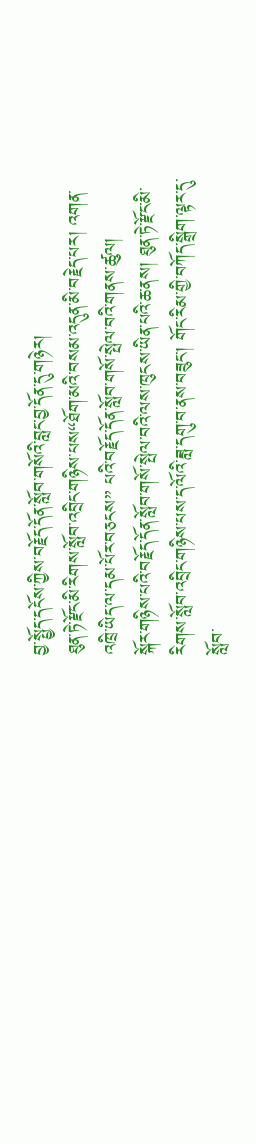བྱ་སྤྱོད་དངོས་ཀྱིས་བརྗོད་དོན་སློབ་གསོའི་བླང་བྱ་དོན་དུ་གཉེར།
ཐུན་ཏེ་རྫོང་མི་རིགས་སློབ་འབྲིང་གཉིས་པས“ཐོག་མའི་བསམ་འདུན་མི་བརྗེད་པར། འགན་འཁྲི་ཡིད་ལ་དམ་པོར་བཅངས” པའི་བརྗོད་དོན་སློབ་གསོ་སྤེལ་བའི་གནས་ཚུལ།
སྐོར་གཉིས་པའི་བརྗོད་དོན་སློབ་གསོ་སྤེལ་བའི་ལས་ཁུངས་ཡིན་པའི་ཆ་ནས། ཐུན་ཏེ་རྫོང་མི་རིགས་སློབ་འབྲིང་གཉིས་པས་ད་ལོའི་ཟླ་དགུ་བ་ནས་བཟུང་། གོང་རིམ་གྱི་བཀོད་སྒྲིག་ལྟར་དུ་སློབ་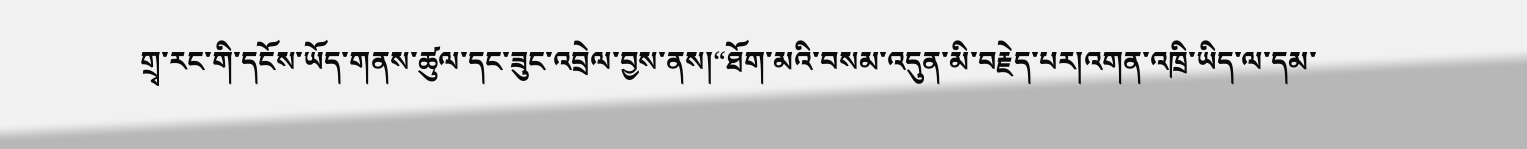གྲྭ་རང་གི་དངོས་ཡོད་གནས་ཚུལ་དང་ཟུང་འབྲེལ་བྱས་ནས།“ཐོག་མའི་བསམ་འདུན་མི་བརྗེད་པར།འགན་འཁྲི་ཡིད་ལ་དམ་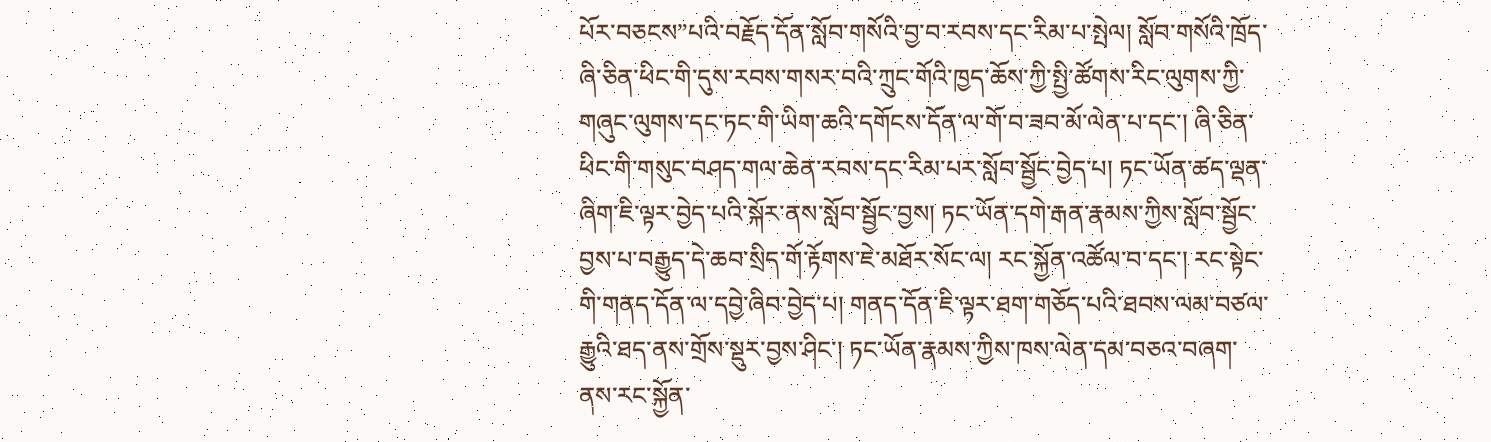པོར་བཅངས”པའི་བརྗོད་དོན་སློབ་གསོའི་བྱ་བ་རབས་དང་རིམ་པ་སྤེལ། སློབ་གསོའི་ཁྲོད་ཞི་ཅིན་ཕིང་གི་དུས་རབས་གསར་བའི་ཀྲུང་གོའི་ཁྱད་ཆོས་ཀྱི་སྤྱི་ཚོགས་རིང་ལུགས་ཀྱི་གཞུང་ལུགས་དང་ཏང་གི་ཡིག་ཆའི་དགོངས་དོན་ལ་གོ་བ་ཟབ་མོ་ལེན་པ་དང་། ཞི་ཅིན་ཕིང་གི་གསུང་བཤད་གལ་ཆེན་རབས་དང་རིམ་པར་སློབ་སྦྱོང་བྱེད་པ། ཏང་ཡོན་ཚད་ལྡན་ཞིག་ཇི་ལྟར་བྱེད་པའི་སྐོར་ནས་སློབ་སྦྱོང་བྱས། ཏང་ཡོན་དགེ་རྒན་རྣམས་ཀྱིས་སློབ་སྦྱོང་བྱས་པ་བརྒྱུད་དེ་ཆབ་སྲིད་གོ་རྟོགས་ཇེ་མཐོར་སོང་ལ། རང་སྐྱོན་འཚོལ་བ་དང་། རང་སྟེང་གི་གནད་དོན་ལ་དབྱེ་ཞིབ་བྱེད་པ། གནད་དོན་ཇི་ལྟར་ཐག་གཅོད་པའི་ཐབས་ལམ་བཙལ་རྒྱུའི་ཐད་ནས་གྲོས་སྡུར་བྱས་ཤིང་། ཏང་ཡོན་རྣམས་ཀྱིས་ཁས་ལེན་དམ་བཅའ་བཞག་ནས་རང་སྐྱོན་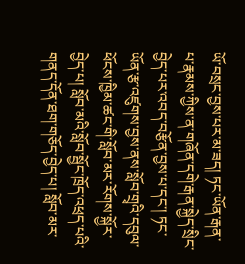ཡོ་བསྲང་བྱས་པར་མ་ཟད། ཏང་ཡོན་རྒན་པ་རྣམས་ཀྱིས་ན་གཞོན་དགེ་རྒན་སྐྱེད་སྲིང་བྱེད་པར་འབད་བརྩོན་བྱས་པ་དང་། ཏང་ཡོན་རྩ་འཛུགས་བྱས་ནས་སློབ་གྲྭའི་དབུལ་ཕོངས་ཁྱིམ་ཚང་གི་སློབ་མར་རོགས་སྐྱོར་བྱེད་པ། སློབ་མའི་སློབ་སྦྱོང་ཁྲོད་འཕྲད་པའི་གནད་དོན་ཐག་གཅོད་བྱེད་པ། སློབ་མར་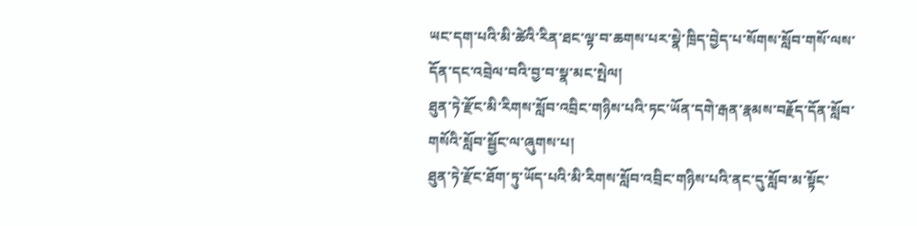ཡང་དག་པའི་མི་ཚེའི་རིན་ཐང་ལྟ་བ་ཆགས་པར་སྣེ་ཁྲིད་བྱེད་པ་སོགས་སློབ་གསོ་ལས་དོན་དང་འབྲེལ་བའི་བྱ་བ་སྣ་མང་སྤེལ།
ཐུན་ཏེ་རྫོང་མི་རིགས་སློབ་འབྲིང་གཉིས་པའི་ཏང་ཡོན་དགེ་རྒན་རྣམས་བརྗོད་དོན་སློབ་གསོའི་སློབ་སྦྱོང་ལ་ཞུགས་པ།
ཐུན་ཏེ་རྫོང་ཐོག་ཏུ་ཡོད་པའི་མི་རིགས་སློབ་འབྲིང་གཉིས་པའི་ནང་དུ་སློབ་མ་སྟོང་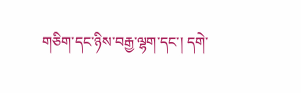གཅིག་དང་ཉིས་བརྒྱ་ལྷག་དང་། དགེ་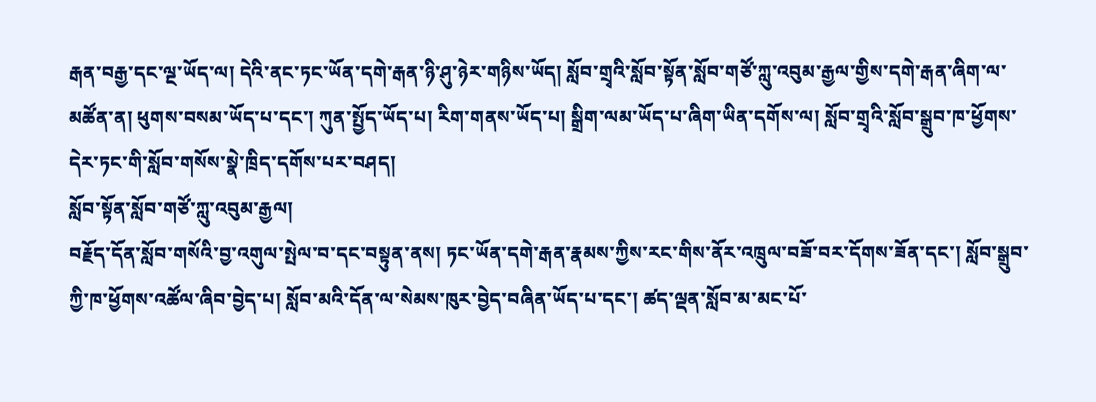རྒན་བརྒྱ་དང་ལྔ་ཡོད་ལ། དེའི་ནང་ཏང་ཡོན་དགེ་རྒན་ཉི་ཤུ་ཉེར་གཉིས་ཡོད། སློབ་གྲྭའི་སློབ་སྟོན་སློབ་གཙོ་ཀླུ་འབུམ་རྒྱལ་གྱིས་དགེ་རྒན་ཞིག་ལ་མཚོན་ན། ཕུགས་བསམ་ཡོད་པ་དང་། ཀུན་སྤྱོད་ཡོད་པ། རིག་གནས་ཡོད་པ། སྒྲིག་ལམ་ཡོད་པ་ཞིག་ཡིན་དགོས་ལ། སློབ་གྲྭའི་སློབ་སྒྲུབ་ཁ་ཕྱོགས་དེར་ཏང་གི་སློབ་གསོས་སྣེ་ཁྲིད་དགོས་པར་བཤད།
སློབ་སྟོན་སློབ་གཙོ་ཀླུ་འབུམ་རྒྱལ།
བརྗོད་དོན་སློབ་གསོའི་བྱ་འགུལ་སྤེལ་བ་དང་བསྟུན་ནས། ཏང་ཡོན་དགེ་རྒན་རྣམས་ཀྱིས་རང་གིས་ནོར་འཁྲུལ་བཟོ་བར་དོགས་ཟོན་དང་། སློབ་སྒྲུབ་ཀྱི་ཁ་ཕྱོགས་འཚོལ་ཞིབ་བྱེད་པ། སློབ་མའི་དོན་ལ་སེམས་ཁུར་བྱེད་བཞིན་ཡོད་པ་དང་། ཚད་ལྡན་སློབ་མ་མང་པོ་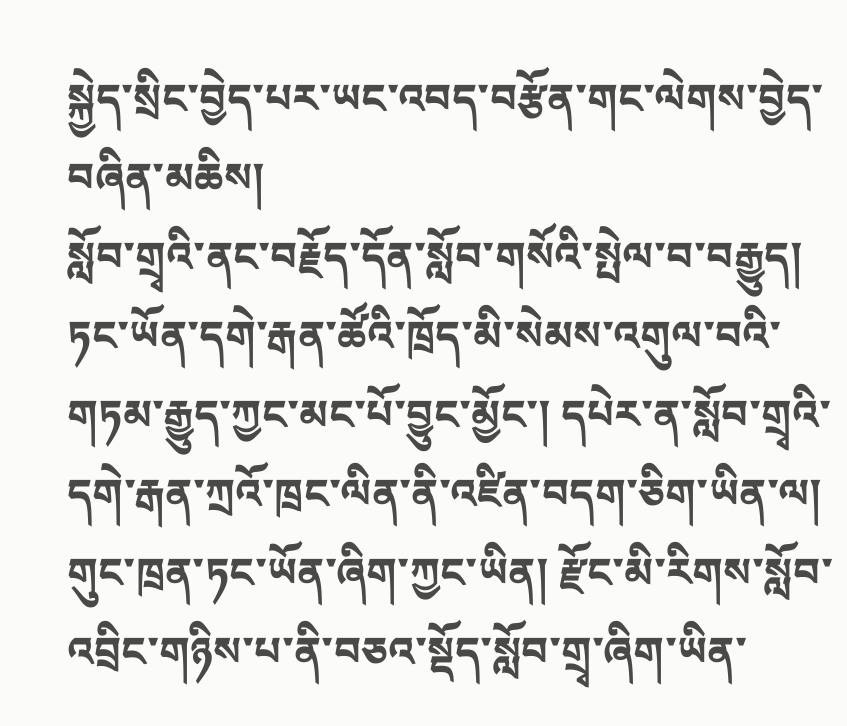སྐྱེད་སྲིང་བྱེད་པར་ཡང་འབད་བརྩོན་གང་ལེགས་བྱེད་བཞིན་མཆིས།
སློབ་གྲྭའི་ནང་བརྗོད་དོན་སློབ་གསོའི་སྤེལ་བ་བརྒྱུད། ཏང་ཡོན་དགེ་རྒན་ཚོའི་ཁྲོད་མི་སེམས་འགུལ་བའི་གཏམ་རྒྱུད་ཀྱང་མང་པོ་བྱུང་མྱོང་། དཔེར་ན་སློབ་གྲྭའི་དགེ་རྒན་ཀྲའོ་ཁྲང་ལིན་ནི་འཛིན་བདག་ཅིག་ཡིན་ལ། གུང་ཁྲན་ཏང་ཡོན་ཞིག་ཀྱང་ཡིན། རྫོང་མི་རིགས་སློབ་འབྲིང་གཉིས་པ་ནི་བཅའ་སྡོད་སློབ་གྲྭ་ཞིག་ཡིན་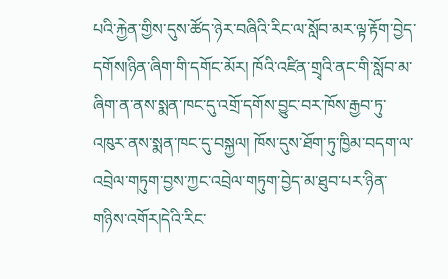པའི་རྐྱེན་གྱིས་དུས་ཚོད་ཉེར་བཞིའི་རིང་ལ་སློབ་མར་ལྟ་རྟོག་བྱེད་དགོས།ཉིན་ཞིག་གི་དགོང་མོར། ཁོའི་འཛིན་གྲྭའི་ནང་གི་སློབ་མ་ཞིག་ན་ནས་སྨན་ཁང་དུ་འགྲོ་དགོས་བྱུང་བར་ཁོས་རྒྱབ་ཏུ་འཁུར་ནས་སྨན་ཁང་དུ་བསྐྱལ། ཁོས་དུས་ཐོག་ཏུ་ཁྱིམ་བདག་ལ་འབྲེལ་གཏུག་བྱས་ཀྱང་འབྲེལ་གཏུག་བྱེད་མ་ཐུབ་པར་ཉིན་གཉིས་འགོར།དེའི་རིང་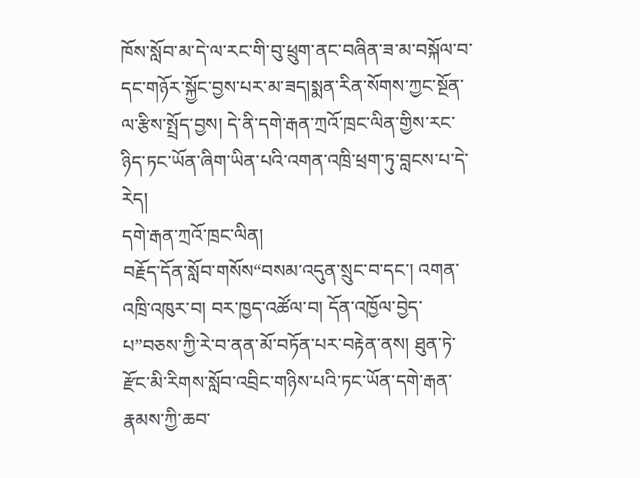ཁོས་སློབ་མ་དེ་ལ་རང་གི་བུ་ཕྲུག་ནང་བཞིན་ཟ་མ་བསྐོལ་བ་དང་གཉོར་སྐྱོང་བྱས་པར་མ་ཟད།སྨན་རིན་སོགས་ཀྱང་སྔོན་ལ་རྩིས་སྤྲོད་བྱས། དེ་ནི་དགེ་རྒན་ཀྲའོ་ཁྲང་ལིན་གྱིས་རང་ཉིད་ཏང་ཡོན་ཞིག་ཡིན་པའི་འགན་འཁྲི་ཕྲག་ཏུ་བླངས་པ་དེ་རེད།
དགེ་རྒན་ཀྲའོ་ཁྲང་ལིན།
བརྗོད་དོན་སློབ་གསོས“བསམ་འདུན་སྲུང་བ་དང་། འགན་འཁྲི་འཁུར་བ། བར་ཁྱད་འཚོལ་བ། དོན་འཁྱོལ་བྱེད་པ”བཅས་ཀྱི་རེ་བ་ནན་མོ་བཏོན་པར་བརྟེན་ནས། ཐུན་ཏེ་རྫོང་མི་རིགས་སློབ་འབྲིང་གཉིས་པའི་ཏང་ཡོན་དགེ་རྒན་རྣམས་ཀྱི་ཆབ་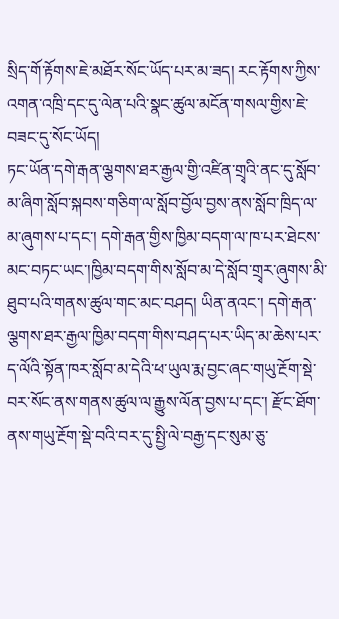སྲིད་གོ་རྟོགས་ཇེ་མཐོར་སོང་ཡོད་པར་མ་ཟད། རང་རྟོགས་ཀྱིས་འགན་འཁྲི་དང་དུ་ལེན་པའི་སྣང་ཚུལ་མངོན་གསལ་གྱིས་ཇེ་བཟང་དུ་སོང་ཡོད།
ཏང་ཡོན་དགེ་རྒན་ལྕགས་ཐར་རྒྱལ་གྱི་འཛིན་གྲྭའི་ནང་དུ་སློབ་མ་ཞིག་སློབ་སྐབས་གཅིག་ལ་སློབ་བྱོལ་བྱས་ནས་སློབ་ཁྲིད་ལ་མ་ཞུགས་པ་དང་། དགེ་རྒན་གྱིས་ཁྱིམ་བདག་ལ་ཁ་པར་ཐེངས་མང་བཏང་ཡང་།ཁྱིམ་བདག་གིས་སློབ་མ་དེ་སློབ་གྲྭར་ཞུགས་མི་ཐུབ་པའི་གནས་ཚུལ་གང་མང་བཤད། ཡིན་ནའང་། དགེ་རྒན་ལྕགས་ཐར་རྒྱལ་ཁྱིམ་བདག་གིས་བཤད་པར་ཡིད་མ་ཆེས་པར་ད་ལོའི་སྟོན་ཁར་སློབ་མ་དེའི་ཕ་ཡུལ་རྨ་བྱང་ཞང་གཡུ་རྔོག་སྡེ་བར་སོང་ནས་གནས་ཚུལ་ལ་རྒྱུས་ལོན་བྱས་པ་དང་། རྫོང་ཐོག་ནས་གཡུ་རྔོག་སྡེ་བའི་བར་དུ་སྤྱི་ལེ་བརྒྱ་དང་སུམ་ཅུ་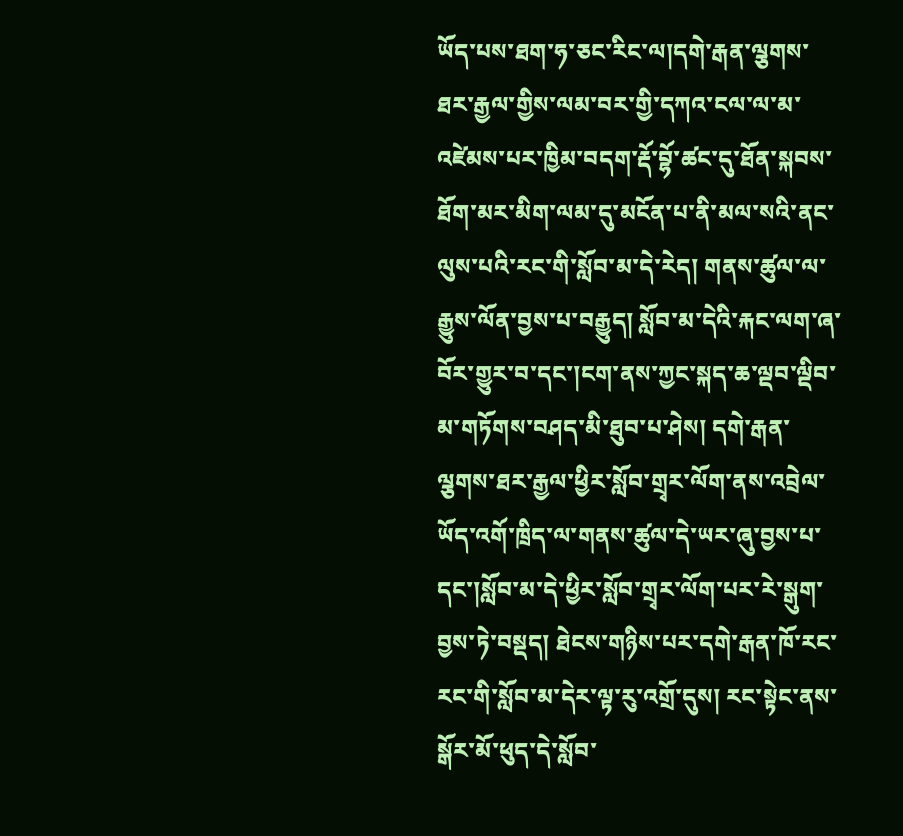ཡོད་པས་ཐག་ཧ་ཅང་རིང་ལ།དགེ་རྒན་ལྕགས་ཐར་རྒྱལ་གྱིས་ལམ་བར་གྱི་དཀའ་ངལ་ལ་མ་འཛེམས་པར་ཁྱིམ་བདག་རྡོ་བྷོ་ཚང་དུ་ཐོན་སྐབས་ཐོག་མར་མིག་ལམ་དུ་མངོན་པ་ནི་མལ་སའི་ནང་ལུས་པའི་རང་གི་སློབ་མ་དེ་རེད། གནས་ཚུལ་ལ་རྒྱུས་ལོན་བྱས་པ་བརྒྱུད། སློབ་མ་དེའི་རྐང་ལག་ཞ་བོར་གྱུར་བ་དང་།ངག་ནས་ཀྱང་སྐད་ཆ་ལྡབ་ལྡིབ་མ་གཏོགས་བཤད་མི་ཐུབ་པ་ཤེས། དགེ་རྒན་ལྕགས་ཐར་རྒྱལ་ཕྱིར་སློབ་གྲྭར་ལོག་ནས་འབྲེལ་ཡོད་འགོ་ཁྲིད་ལ་གནས་ཚུལ་དེ་ཡར་ཞུ་བྱས་པ་དང་།སློབ་མ་དེ་ཕྱིར་སློབ་གྲྭར་ལོག་པར་རེ་སྒུག་བྱས་ཏེ་བསྡད། ཐེངས་གཉིས་པར་དགེ་རྒན་ཁོ་རང་རང་གི་སློབ་མ་དེར་ལྟ་རུ་འགྲོ་དུས། རང་སྟེང་ནས་སྒོར་མོ་ཕུད་དེ་སློབ་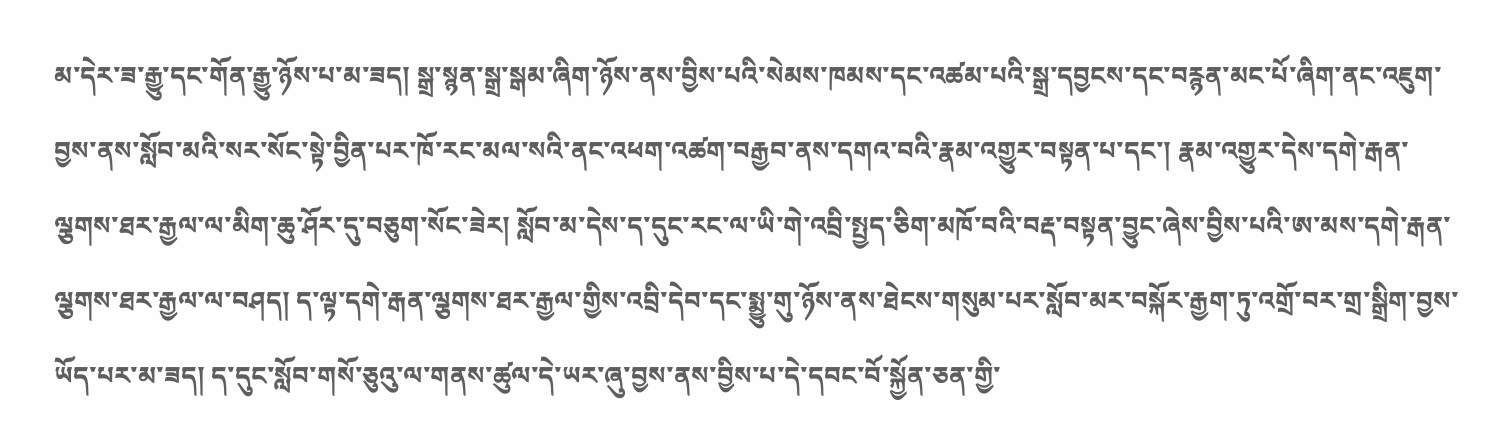མ་དེར་ཟ་རྒྱུ་དང་གོན་རྒྱུ་ཉོས་པ་མ་ཟད། སྒྲ་སྙན་སྒྲ་སྒམ་ཞིག་ཉོས་ནས་བྱིས་པའི་སེམས་ཁམས་དང་འཚམ་པའི་སྒྲ་དབྱངས་དང་བརྙན་མང་པོ་ཞིག་ནང་འཇུག་བྱས་ནས་སློབ་མའི་སར་སོང་སྟེ་བྱིན་པར་ཁོ་རང་མལ་སའི་ནང་འཕག་འཚག་བརྒྱབ་ནས་དགའ་བའི་རྣམ་འགྱུར་བསྟན་པ་དང་། རྣམ་འགྱུར་དེས་དགེ་རྒན་ལྕགས་ཐར་རྒྱལ་ལ་མིག་ཆུ་ཤོར་དུ་བཅུག་སོང་ཟེར། སློབ་མ་དེས་ད་དུང་རང་ལ་ཡི་གེ་འབྲི་སྤྱད་ཅིག་མཁོ་བའི་བརྡ་བསྟན་བྱུང་ཞེས་བྱིས་པའི་ཨ་མས་དགེ་རྒན་ལྕགས་ཐར་རྒྱལ་ལ་བཤད། ད་ལྟ་དགེ་རྒན་ལྕགས་ཐར་རྒྱལ་གྱིས་འབྲི་དེབ་དང་སྨྱུ་གུ་ཉོས་ནས་ཐེངས་གསུམ་པར་སློབ་མར་བསྐོར་རྒྱག་ཏུ་འགྲོ་བར་གྲ་སྒྲིག་བྱས་ཡོད་པར་མ་ཟད། ད་དུང་སློབ་གསོ་ཅུའུ་ལ་གནས་ཚུལ་དེ་ཡར་ཞུ་བྱས་ནས་བྱིས་པ་དེ་དབང་བོ་སྐྱོན་ཅན་གྱི་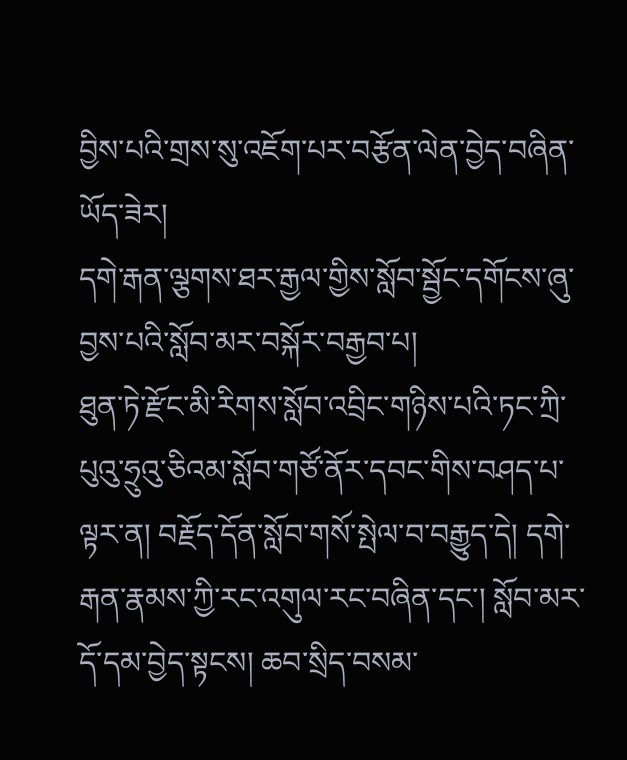བྱིས་པའི་གྲས་སུ་འཇོག་པར་བརྩོན་ལེན་བྱེད་བཞིན་ཡོད་ཟེར།
དགེ་རྒན་ལྕགས་ཐར་རྒྱལ་གྱིས་སློབ་སྦྱོང་དགོངས་ཞུ་བྱས་པའི་སློབ་མར་བསྐོར་བརྒྱབ་པ།
ཐུན་ཏེ་རྫོང་མི་རིགས་སློབ་འབྲིང་གཉིས་པའི་ཏང་ཀྲི་པུའུ་ཧྲུའུ་ཅིའམ་སློབ་གཙོ་ནོར་དབང་གིས་བཤད་པ་ལྟར་ན། བརྗོད་དོན་སློབ་གསོ་སྤེལ་བ་བརྒྱུད་དེ། དགེ་རྒན་རྣམས་ཀྱི་རང་འགུལ་རང་བཞིན་དང་། སློབ་མར་དོ་དམ་བྱེད་སྟངས། ཆབ་སྲིད་བསམ་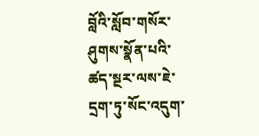བློའི་སློབ་གསོར་ཤུགས་སྣོན་པའི་ཚད་སྔར་ལས་ཇེ་དྲག་ཏུ་སོང་འདུག་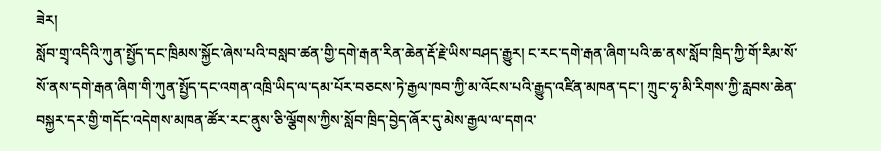ཟེར།
སློབ་གྲྭ་འདིའི་ཀུན་སྤྱོད་དང་ཁྲིམས་སྐྱོང་ཞེས་པའི་བསླབ་ཚན་གྱི་དགེ་རྒན་རིན་ཆེན་རྡོ་རྗེ་ཡིས་བཤད་རྒྱུར། ང་རང་དགེ་རྒན་ཞིག་པའི་ཆ་ནས་སློབ་ཁྲིད་ཀྱི་གོ་རིམ་སོ་སོ་ནས་དགེ་རྒན་ཞིག་གི་ཀུན་སྤྱོད་དང་འགན་འཁྲི་ཡིད་ལ་དམ་པོར་བཅངས་ཏེ་རྒྱལ་ཁབ་ཀྱི་མ་འོངས་པའི་རྒྱུད་འཛིན་མཁན་དང་། ཀྲུང་ཧྭ་མི་རིགས་ཀྱི་རླབས་ཆེན་བསྐྱར་དར་གྱི་གདོང་འདེགས་མཁན་ཚོར་རང་ནུས་ཅི་ལྕོགས་ཀྱིས་སློབ་ཁྲིད་བྱེད་ཞོར་དུ་མེས་རྒྱལ་ལ་དགའ་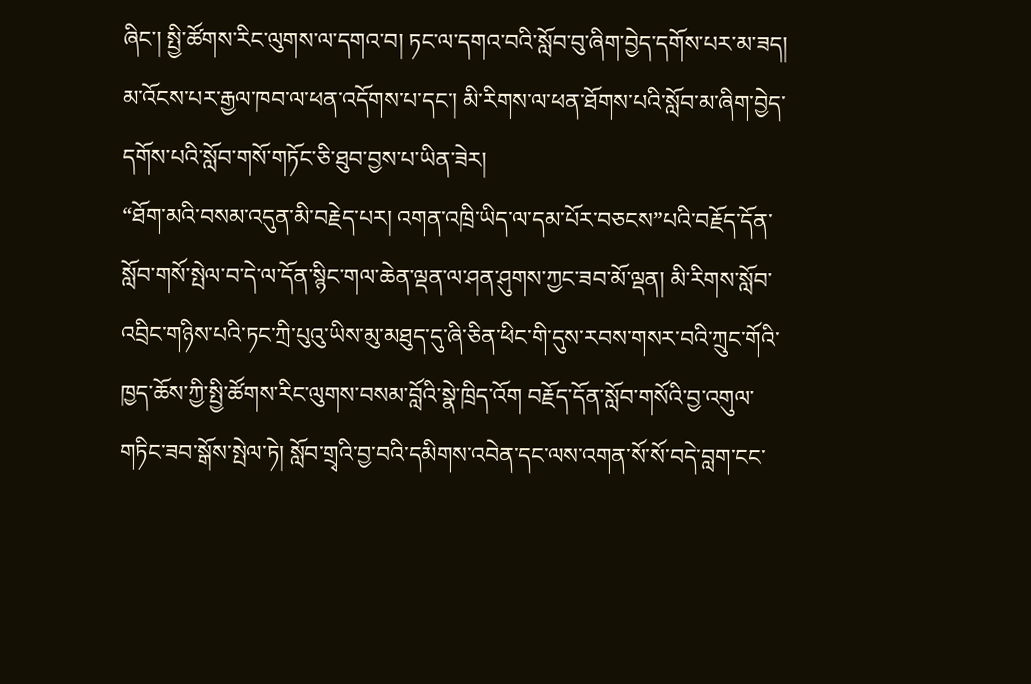ཞིང་། སྤྱི་ཚོགས་རིང་ལུགས་ལ་དགའ་བ། ཏང་ལ་དགའ་བའི་སློབ་བུ་ཞིག་བྱེད་དགོས་པར་མ་ཟད། མ་འོངས་པར་རྒྱལ་ཁབ་ལ་ཕན་འདོགས་པ་དང་། མི་རིགས་ལ་ཕན་ཐོགས་པའི་སློབ་མ་ཞིག་བྱེད་དགོས་པའི་སློབ་གསོ་གཏོང་ཅི་ཐུབ་བྱས་པ་ཡིན་ཟེར།
“ཐོག་མའི་བསམ་འདུན་མི་བརྗེད་པར། འགན་འཁྲི་ཡིད་ལ་དམ་པོར་བཅངས”པའི་བརྗོད་དོན་སློབ་གསོ་སྤེལ་བ་དེ་ལ་དོན་སྙིང་གལ་ཆེན་ལྡན་ལ་ཤན་ཤུགས་ཀྱང་ཟབ་མོ་ལྡན། མི་རིགས་སློབ་འབྲིང་གཉིས་པའི་ཏང་ཀྲི་པུའུ་ཡིས་མུ་མཐུད་དུ་ཞི་ཅིན་ཕིང་གི་དུས་རབས་གསར་བའི་ཀྲུང་གོའི་ཁྱད་ཆོས་ཀྱི་སྤྱི་ཚོགས་རིང་ལུགས་བསམ་བློའི་སྣེ་ཁྲིད་འོག བརྗོད་དོན་སློབ་གསོའི་བྱ་འགུལ་གཏིང་ཟབ་སྒོས་སྤེལ་ཏེ། སློབ་གྲྭའི་བྱ་བའི་དམིགས་འབེན་དང་ལས་འགན་སོ་སོ་བདེ་བླག་ངང་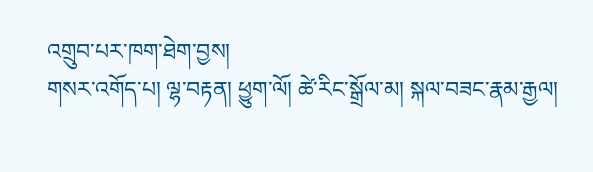འགྲུབ་པར་ཁག་ཐེག་བྱས།
གསར་འགོད་པ། ལྷ་བརྟན། ཕྱུག་ལོ། ཚེ་རིང་སྒྲོལ་མ། སྐལ་བཟང་རྣམ་རྒྱལ།